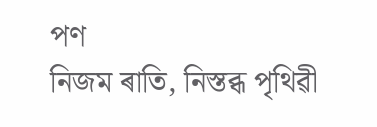পণ
নিজম ৰাতি, নিস্তব্ধ পৃথিৱী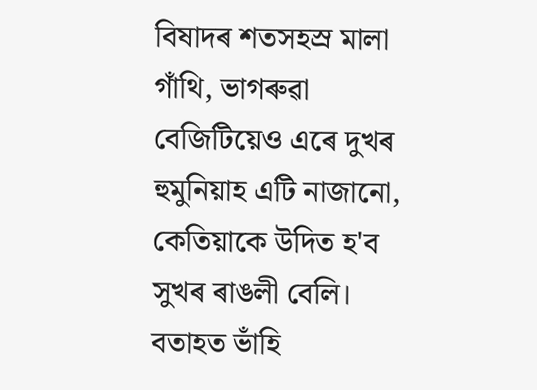বিষাদৰ শতসহস্ৰ মালা গাঁথি, ভাগৰুৱা বেজিটিয়েও এৰে দুখৰ হুমুনিয়াহ এটি নাজানো, কেতিয়াকে উদিত হ'ব সুখৰ ৰাঙলী বেলি। বতাহত ভাঁহি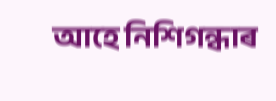আহে নিশিগন্ধাৰ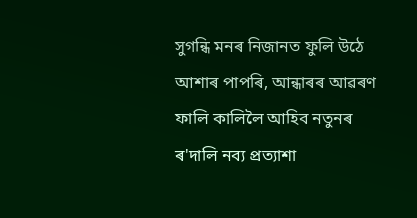সুগন্ধি মনৰ নিজানত ফুলি উঠে আশাৰ পাপৰি, আন্ধাৰৰ আৱৰণ ফালি কালিলৈ আহিব নতুনৰ ৰ'দালি নব্য প্ৰত্যাশা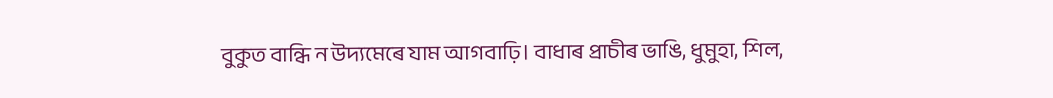বুকুত বান্ধি ন উদ্যমেৰে যাম আগবাঢ়ি। বাধাৰ প্ৰাচীৰ ভাঙি, ধুমুহা, শিল,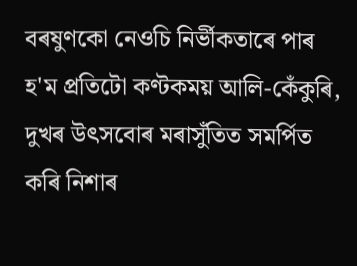বৰষুণকো নেওচি নিৰ্ভীকতাৰে পাৰ হ'ম প্ৰতিটো কণ্টকময় আলি-কেঁকুৰি, দুখৰ উৎসবোৰ মৰাসুঁতিত সমৰ্পিত কৰি নিশাৰ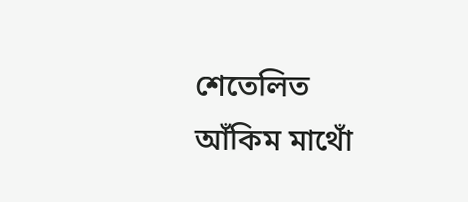শেতেলিত আঁকিম মাথোঁ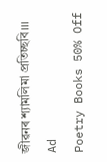জীৱনৰ শ্যামলিমা প্ৰতিচ্ছবি।।।
Ad
Poetry Books 50% Off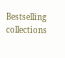Bestselling collections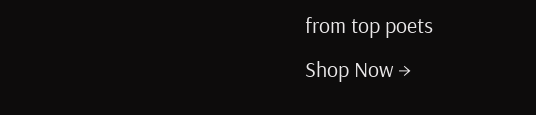from top poets
Shop Now →